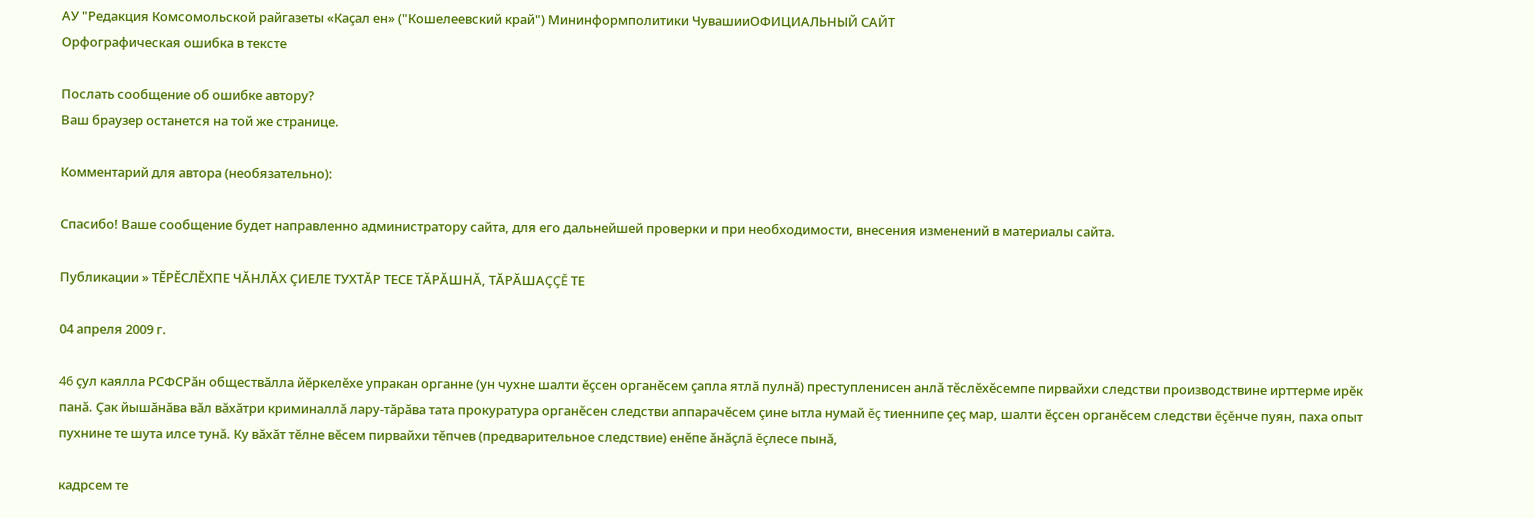АУ "Редакция Комсомольской райгазеты «Каçал ен» ("Кошелеевский край") Мининформполитики ЧувашииОФИЦИАЛЬНЫЙ САЙТ
Орфографическая ошибка в тексте

Послать сообщение об ошибке автору?
Ваш браузер останется на той же странице.

Комментарий для автора (необязательно):

Спасибо! Ваше сообщение будет направленно администратору сайта, для его дальнейшей проверки и при необходимости, внесения изменений в материалы сайта.

Публикации » ТĔРĔСЛĔХПЕ ЧĂНЛĂХ ÇИЕЛЕ ТУХТĂР ТЕСЕ ТĂРĂШНĂ, ТĂРĂШАÇÇĔ ТЕ

04 апреля 2009 г.

46 çул каялла РСФСРăн обществăлла йĕркелĕхе упракан органне (ун чухне шалти ĕçсен органĕсем çапла ятлă пулнă) преступленисен анлă тĕслĕхĕсемпе пирвайхи следстви производствине ирттерме ирĕк панă. Çак йышăнăва вăл вăхăтри криминаллă лару-тăрăва тата прокуратура органĕсен следстви аппарачĕсем çине ытла нумай ĕç тиеннипе çеç мар, шалти ĕçсен органĕсем следстви ĕçĕнче пуян, паха опыт пухнине те шута илсе тунă. Ку вăхăт тĕлне вĕсем пирвайхи тĕпчев (предварительное следствие) енĕпе ăнăçлă ĕçлесе пынă,

кадрсем те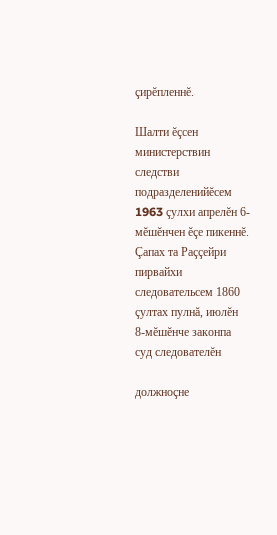çирĕпленнĕ.

Шалти ĕçсен министерствин следстви подразделенийĕсем 1963 çулхи апрелĕн 6-мĕшĕнчен ĕçе пикеннĕ. Çапах та Раççейри пирвайхи следовательсем 1860 çултах пулнă, июлĕн 8-мĕшĕнче законпа суд следователĕн

должноçне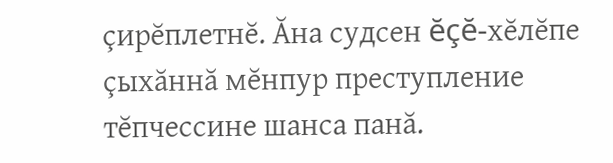çирĕплетнĕ. Ăна судсен ĕçĕ-хĕлĕпе çыхăннă мĕнпур преступление тĕпчессине шанса панă.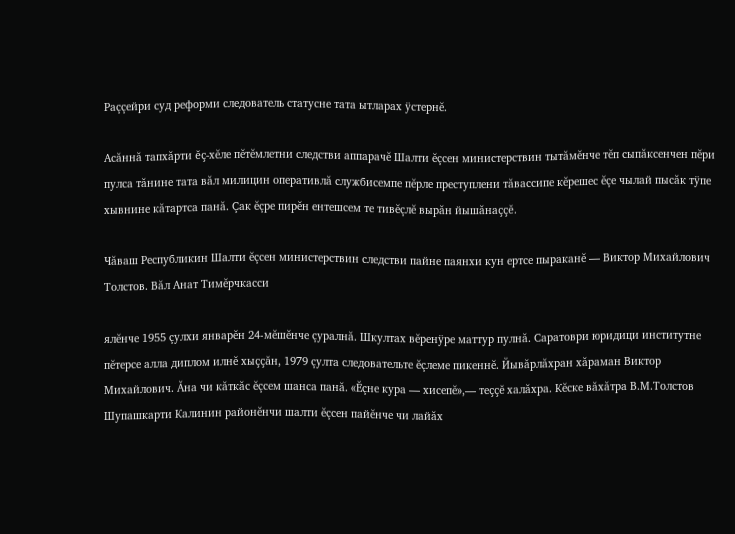Раççейри суд реформи следователь статусне тата ытларах ÿстернĕ.

Асăннă тапхăрти ĕç-хĕле пĕтĕмлетни следстви аппарачĕ Шалти ĕçсен министерствин тытăмĕнче тĕп сыпăксенчен пĕри пулса тăнине тата вăл милицин оперативлă службисемпе пĕрле преступлени тăвассипе кĕрешес ĕçе чылай пысăк тÿпе хывнине кăтартса панă. Çак ĕçре пирĕн ентешсем те тивĕçлĕ вырăн йышăнаççĕ.

Чăваш Республикин Шалти ĕçсен министерствин следстви пайне паянхи кун ертсе пыраканĕ — Виктор Михайлович Толстов. Вăл Анат Тимĕрчкасси

ялĕнче 1955 çулхи январĕн 24-мĕшĕнче çуралнă. Шкултах вĕренÿре маттур пулнă. Саратоври юридици институтне пĕтерсе алла диплом илнĕ хыççăн, 1979 çулта следовательте ĕçлеме пикеннĕ. Йывăрлăхран хăраман Виктор Михайлович. Ăна чи кăткăс ĕçсем шанса панă. «Ĕçне кура — хисепĕ»,— теççĕ халăхра. Кĕске вăхăтра В.М.Толстов Шупашкарти Калинин районĕнчи шалти ĕçсен пайĕнче чи лайăх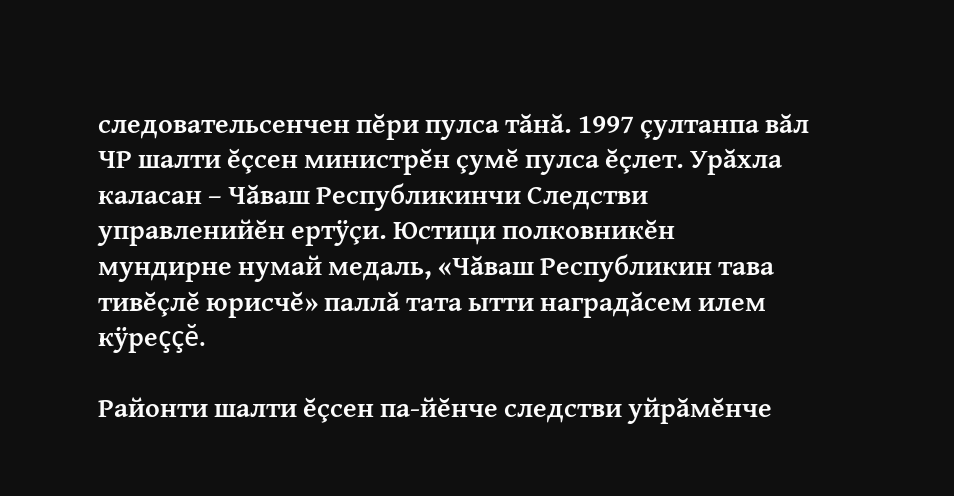следовательсенчен пĕри пулса тăнă. 1997 çултанпа вăл ЧР шалти ĕçсен министрĕн çумĕ пулса ĕçлет. Урăхла каласан – Чăваш Республикинчи Следстви управленийĕн ертÿçи. Юстици полковникĕн мундирне нумай медаль, «Чăваш Республикин тава тивĕçлĕ юрисчĕ» паллă тата ытти наградăсем илем кÿреççĕ.

Районти шалти ĕçсен па-йĕнче следстви уйрăмĕнче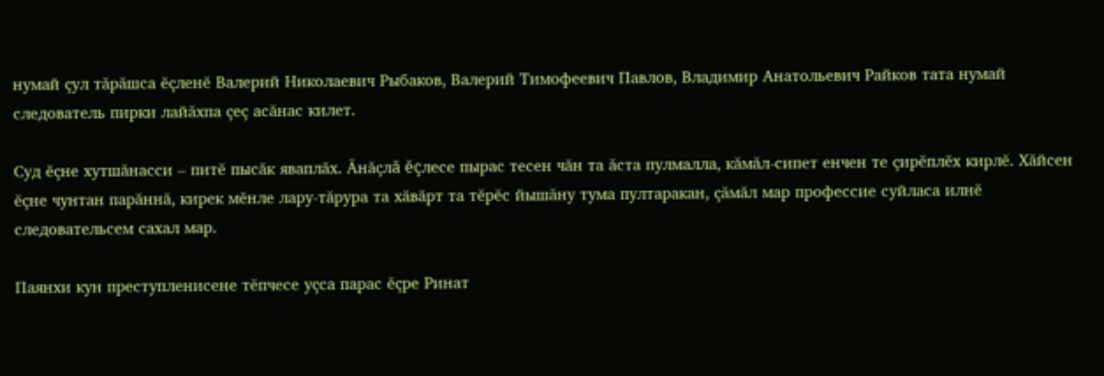нумай çул тăрăшса ĕçленĕ Валерий Николаевич Рыбаков, Валерий Тимофеевич Павлов, Владимир Анатольевич Райков тата нумай следователь пирки лайăхпа çеç асăнас килет.

Суд ĕçне хутшăнасси – питĕ пысăк яваплăх. Ăнăçлă ĕçлесе пырас тесен чăн та ăста пулмалла, кăмăл-сипет енчен те çирĕплĕх кирлĕ. Хăйсен ĕçне чунтан парăннă, кирек мĕнле лару-тăрура та хăвăрт та тĕрĕс йышăну тума пултаракан, çăмăл мар профессие суйласа илнĕ следовательсем сахал мар.

Паянхи кун преступленисене тĕпчесе уçса парас ĕçре Ринат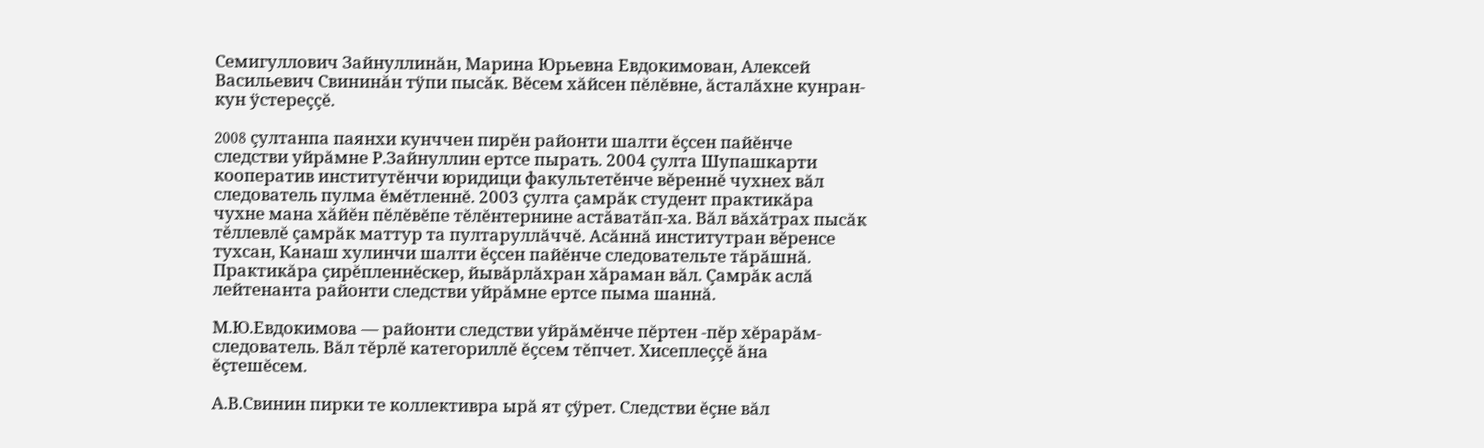Семигуллович Зайнуллинăн, Марина Юрьевна Евдокимован, Алексей Васильевич Свининăн тÿпи пысăк. Вĕсем хăйсен пĕлĕвне, ăсталăхне кунран-кун ÿстереççĕ.

2008 çултанпа паянхи кунччен пирĕн районти шалти ĕçсен пайĕнче следстви уйрăмне Р.Зайнуллин ертсе пырать. 2004 çулта Шупашкарти кооператив институтĕнчи юридици факультетĕнче вĕреннĕ чухнех вăл следователь пулма ĕмĕтленнĕ. 2003 çулта çамрăк студент практикăра чухне мана хăйĕн пĕлĕвĕпе тĕлĕнтернине астăватăп-ха. Вăл вăхăтрах пысăк тĕллевлĕ çамрăк маттур та пултаруллăччĕ. Асăннă институтран вĕренсе тухсан, Канаш хулинчи шалти ĕçсен пайĕнче следовательте тăрăшнă. Практикăра çирĕпленнĕскер, йывăрлăхран хăраман вăл. Çамрăк аслă лейтенанта районти следстви уйрăмне ертсе пыма шаннă.

М.Ю.Евдокимова — районти следстви уйрăмĕнче пĕртен -пĕр хĕрарăм-следователь. Вăл тĕрлĕ категориллĕ ĕçсем тĕпчет. Хисеплеççĕ ăна ĕçтешĕсем.

А.В.Свинин пирки те коллективра ырă ят çÿрет. Следстви ĕçне вăл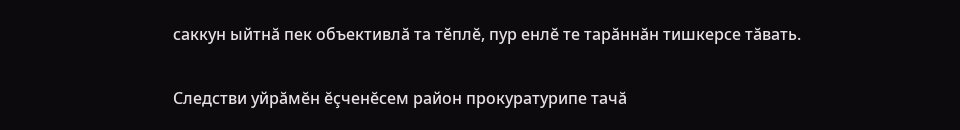саккун ыйтнă пек объективлă та тĕплĕ, пур енлĕ те тарăннăн тишкерсе тăвать.

Следстви уйрăмĕн ĕçченĕсем район прокуратурипе тачă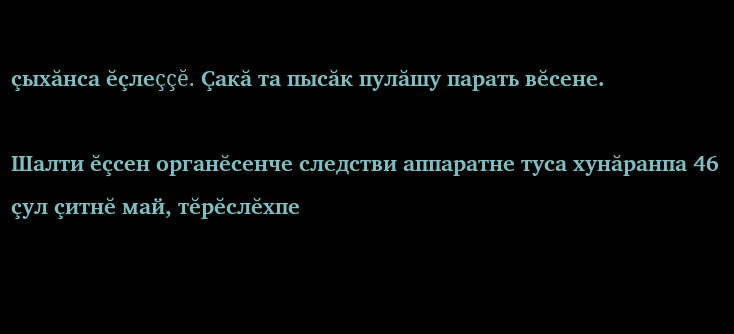çыхăнса ĕçлеççĕ. Çакă та пысăк пулăшу парать вĕсене.

Шалти ĕçсен органĕсенче следстви аппаратне туса хунăранпа 46 çул çитнĕ май, тĕрĕслĕхпе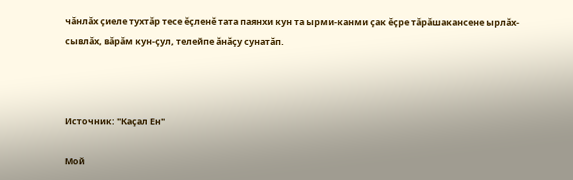чăнлăх çиеле тухтăр тесе ĕçленĕ тата паянхи кун та ырми-канми çак ĕçре тăрăшакансене ырлăх-сывлăх, вăрăм кун-çул, телейпе ăнăçу сунатăп.



Источник: "Каçал Ен"

Мой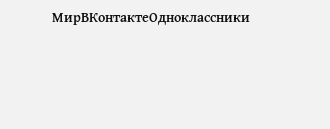МирВКонтактеОдноклассники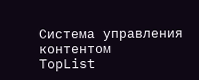Система управления контентом
TopList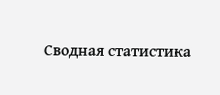Сводная статистика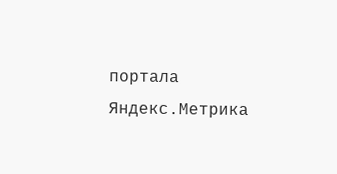портала Яндекс.Метрика